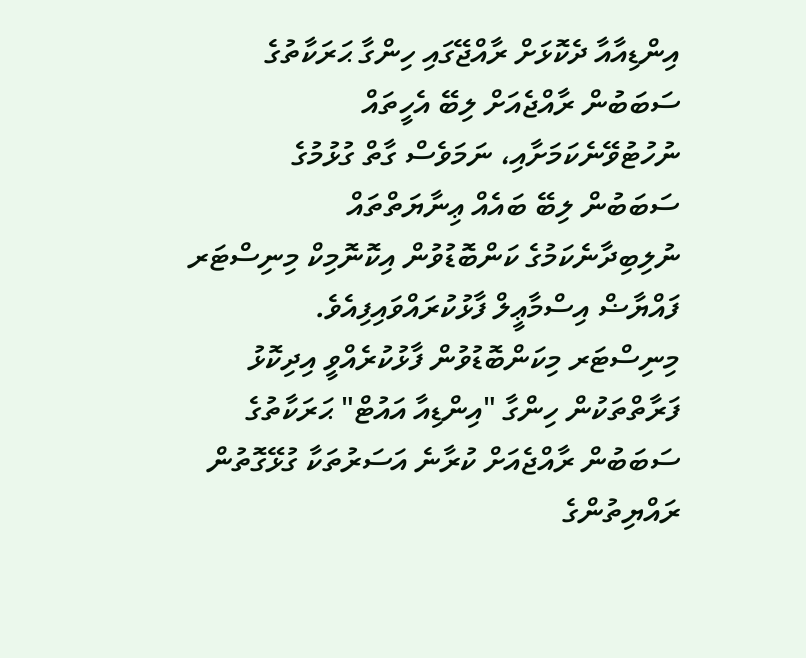އިންޑިއާއާ ދެކޮޅަށް ރާއްޖޭގައި ހިންގާ ޙަރަކާތުގެ ސަބަބުން ރާއްޖެއަށް ލިބޭ އެހީތައް ނުހުޓުވޭނެކަމަށާއި، ނަމަވެސް ގާތް ގުޅުމުގެ ސަބަބުން ލިބޭ ބައެއް ޢިނާޔަތްތައް ނުލިބިދާނެކަމުގެ ކަންބޮޑުވުން އިކޮނޮމިކް މިނިސްޓަރ ފައްޔާޟް އިސްމާޢީލް ފާޅުކުރައްވައިފިއެވެ.
މިނިސްޓަރ މިކަންބޮޑުވުން ފާޅުކުރެއްވީ އިދިކޮޅު ފަރާތްތަކުން ހިންގާ "އިންޑިއާ އައުޓް" ޙަރަކާތުގެ ސަބަބުން ރާއްޖެއަށް ކުރާނެ އަސަރުތަކާ ގުޅޭގޮތުން ރައްޔިތުންގެ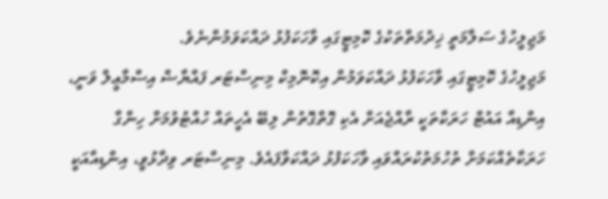މަޖިލީހުގެ ސަލާމަތީ ޚިދުމަތްތަކުގެ ކޮމިޓީގައި ވާހަކަފުޅު ދައްކަވަމުންނެވެ.
މަޖިލީހުގެ ކޮމިޓީގައި ވާހަކަފުޅު ދައްކަވަމުން އިކޮނޮމިކް މިނިސްޓަރ ފައްޔާޟް އިސްމާޢީލް ވަނީ، އިންޑިއާ އައުޓް ހަރަކާތަކީ ރާއްޖެއަށް އެކި ގޮތްގޮތުން ލިބޭ އެހީތައް ހުއްޓުވުމަށް ހިންގާ ހަރަކާތެއްކަމަށް ތުހުމަތުކުރައްވައި ވާހަކަފުޅު ދައްކަވާފައެވެ. މިނިސްޓަރ ވިދާޅުވީ، އިންޑިއާއަކީ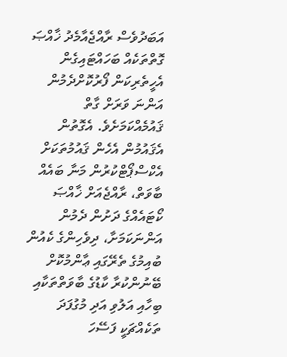އަބަދުވެސް ރާއްޖެއާމެދު ޚާއްޞަ ގޮތްތަކެއް ބަހައްޓައިގެން އެހީތެރިކަން ފޯރުކޮށްދެމުން އަންނަ ވަރަށް ގާތް ޤައުމެއްކަމަށެވެ. އެގޮތުން އެޤައުމުން އެހެން ޤައުމުތަކަށް އެކްސްޕޯޓްކުރުން މަނާ ބައެއް ބާވަތް، ރާއްޖެއަށް ޚާއްޞަ ކޯޓައެއްގެ ދަށުން ދެމުން އަންނަކަމަށާ، ދިވެހިންގެ ކެއުން ބުއިމުގެ ތެރޭގައި ޢާންމުކޮށް ބޭނުންކުރާ ކާޑުގެ ބާވަތްތަކާއި ބިހާއި އަލުވި އަދި މުގުފަދަ ތަކެއްޗަކީ ފަސޭހަ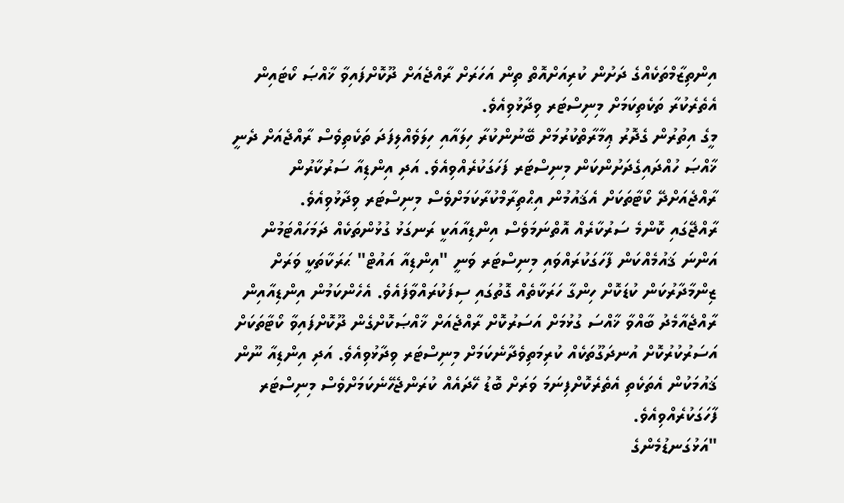އިންތިޒާމްތަކެއްގެ ދަށުން ކުރިއަށްއޮތް ތިން އަހަރަށް ރާއްޖެއަށް ދޫކޮށްފައިވާ ޚާއްޞަ ކޯޓައިން އެތެރެކުރާ ތަކެތިކަމަށް މިނިސްޓަރ ވިދާޅުވިއެވެ.
މީގެ އިތުރުން ގެދޮރު ޢިމާރާތްކުރުމަށް ބޭނުންކުރާ ހިލައާއި ހިލަވެއްލިފަދަ ތަކެތިވެސް ރާއްޖެއަށް ދެނީ ޚާއްޞަ ހުއްދައިގެދަށުންކަން މިނިސްޓަރ ފަހަގަކުރެއްވިއެވެ. އަދި އިންޑިއާ ސަރުކާރުން ރާއްޖެއަށްދޭ ކޯޓާތަކަށް އެޤައުމުން އިޙްތިރާމްކުރާކަމަށްވެސް މިނިސްޓަރ ވިދާޅުވިއެވެ.
ރާއްޖޭގައި ކޮންމެ ސަރުކާރެއް އޮތްނަމަވެސް އިންޑިއާއަކީ ރަނގަޅު ގުޅުންތަކެއް ދަމަހައްޓަމުން އަންނަ ޤައުމެއްކަން ފާހަގަކުރައްވައި މިނިސްޓަރ ވަނީ "އިންޑިއާ އައުޓް" ޙަރަކާތަކީ ވަރަށް ޒިންމާދާރުކަން ކުޑަކޮށް ހިންގާ ހަރަކާތެއް ގޮތުގައި ސިފަކުރައްވާފައެވެ. އެހެންކަމުން އިންޑިއާއިން ރާއްޖެއާމެދު ބާއްވާ ޚާއްސަ ގުޅުމަށް އަސަރުކޮށް ރާއްޖެއަށް ޚާއްޞަކޮށްގެން ދޫކޮށްފައިވާ ކޯޓާތަކަށް އަސަރުކުރުކޮށް އުނދަގޫތަކެއް ކުރިމަތިވެދާނެކަމަށް މިނިސްޓަރ ވިދާޅުވިއެވެ. އަދި އިންޑިއާ ނޫން ޤައުމަކުން އެތަކެތި އެތެރެކޮށްފިނަމަ ވަރަށް ބޮޑު ހޭދައެއް ކުރަންޖެހޭނެކަމަށްވެސް މިނިސްޓަރ ފާހަގަކުރެއްވިއެވެ.
"އަޅުގަނޑުމެންގެ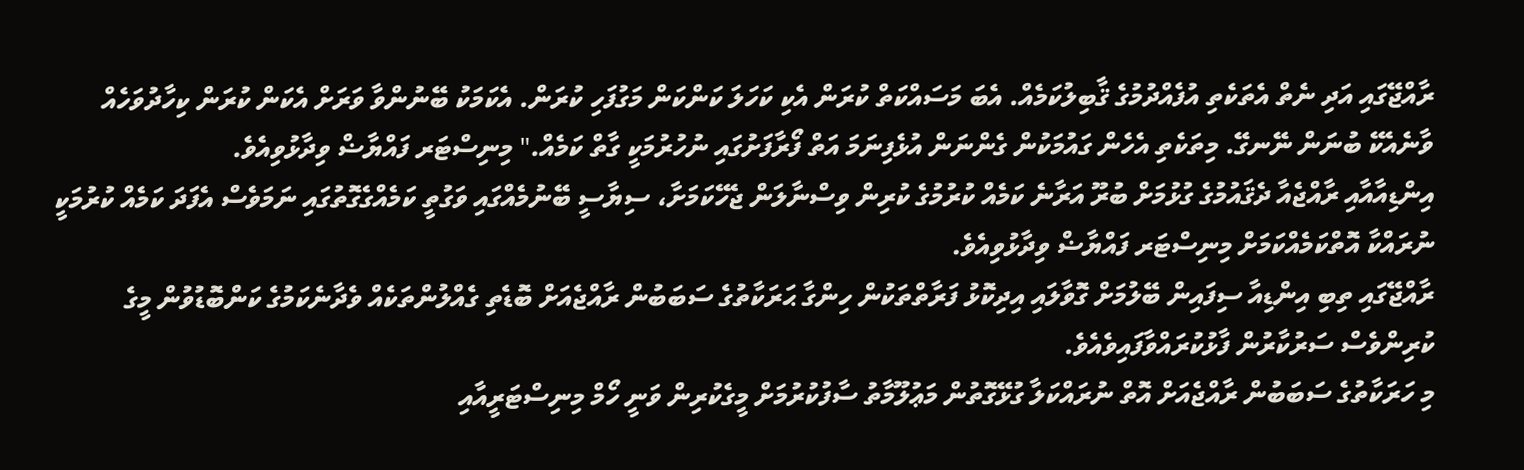ރާއްޖޭގައި އަދި ނެތް އެތަކެތި އުފެއްދުމުގެ ޤާބިލުކަމެއް. އެބަ މަސައްކަތް ކުރަން އެކި ކަހަލަ ކަންކަން މަގުފަހި ކުރަން. އެކަމަކު ބޭނުންވާ ވަރަށް އެކަން ކުރަން ކިހާދުވަހެއް ވާނެއެކޭ ބުނަން ނޭނގޭ. މިތަކެތި އެހެން ގައުމަކުން ގެންނަން އުޅެފިނަމަ އަތް ފޯރާފަށުގައި ނުހުރުމަކީ ގާތް ކަމެއް." މިނިސްޓަރ ފައްޔާޟް ވިދާޅުވިއެވެ.
އިންޑިއާއާއި ރާއްޖެއާ ދެޤައުމުގެ ގުޅުމަށް ބުރޫ އަރާނެ ކަމެއް ކުރުމުގެ ކުރިން ވިސްނާލަން ޖެހޭކަމަށާ، ސިޔާސީ ބޭނުމެއްގައި ވަގުތީ ކަމެއްގެގޮތުގައި ނަމަވެސް އެފަދަ ކަމެއް ކުރުމަކީ ނުރައްކާ އޮތްކަމެއްކަމަށް މިނިސްޓަރ ފައްޔާޟް ވިދާޅުވިއެވެ.
ރާއްޖޭގައި ތިބި އިންޑިއާ ސިފައިން ބޭލުމަށް ގޮވާލައި އިދިކޮޅު ފަރާތްތަކުން ހިންގާ ޙަރަކާތުގެ ސަބަބުން ރާއްޖެއަށް ބޮޑެތި ގެއްލުންތަކެއް ވެދާނެކަމުގެ ކަންބޮޑުވުން މީގެ ކުރިންވެސް ސަރުކާރުން ފާޅުކުރައްވާފައިވެއެވެ.
މި ހަރަކާތުގެ ސަބަބުން ރާއްޖެއަށް އޮތް ނުރައްކަލާ ގުޅޭގޮތުން މަޢުލޫމާތު ސާފުކުރުމަށް މީގެކުރިން ވަނީ ހޯމް މިނިސްޓަރީއާއި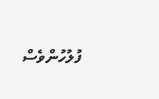ފުލުހުންވެސް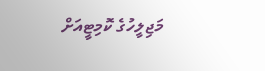މަޖިލީހުގެ ކޮމިޓީއަށް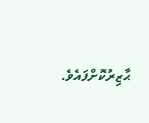ޙާޒިރުކޮށްފައެވެ.